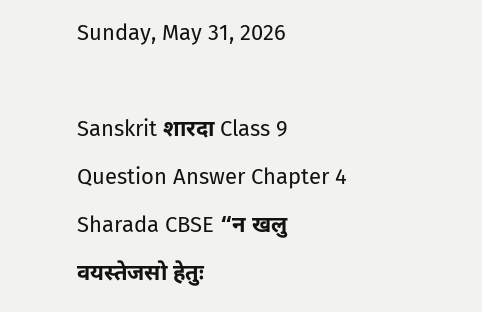Sunday, May 31, 2026

Sanskrit शारदा Class 9 Question Answer Chapter 4 Sharada CBSE “न खलु वयस्तेजसो हेतुः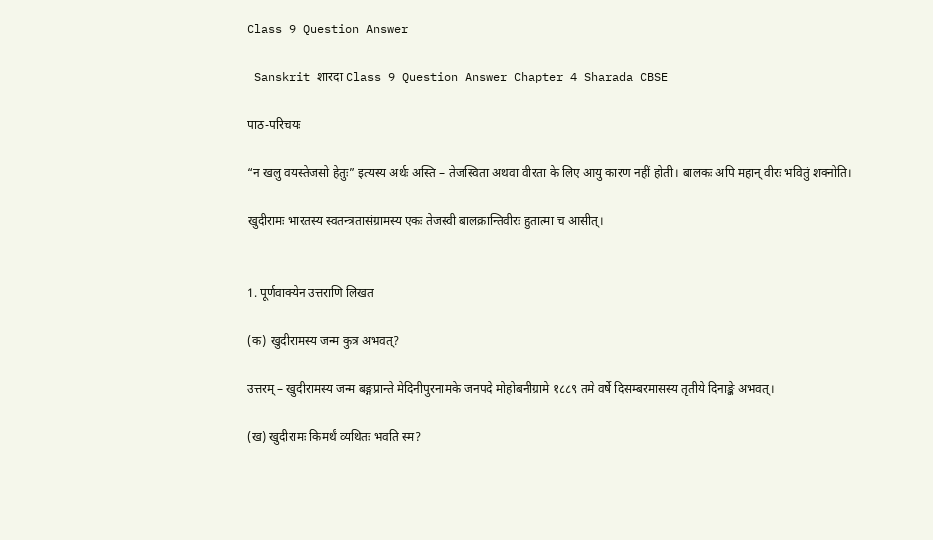Class 9 Question Answer

 Sanskrit शारदा Class 9 Question Answer Chapter 4 Sharada CBSE

पाठ-परिचयः

“न खलु वयस्तेजसो हेतुः” इत्यस्य अर्थः अस्ति – तेजस्विता अथवा वीरता के लिए आयु कारण नहीं होती। बालकः अपि महान् वीरः भवितुं शक्नोति।

खुदीरामः भारतस्य स्वतन्त्रतासंग्रामस्य एकः तेजस्वी बालक्रान्तिवीरः हुतात्मा च आसीत्।


1. पूर्णवाक्येन उत्तराणि लिखत

(क) खुदीरामस्य जन्म कुत्र अभवत्?

उत्तरम् – खुदीरामस्य जन्म बङ्गप्रान्ते मेदिनीपुरनामके जनपदे मोहोबनीग्रामे १८८९ तमे वर्षे दिसम्बरमासस्य तृतीये दिनाङ्के अभवत्।

(ख) खुदीरामः किमर्थं व्यथितः भवति स्म?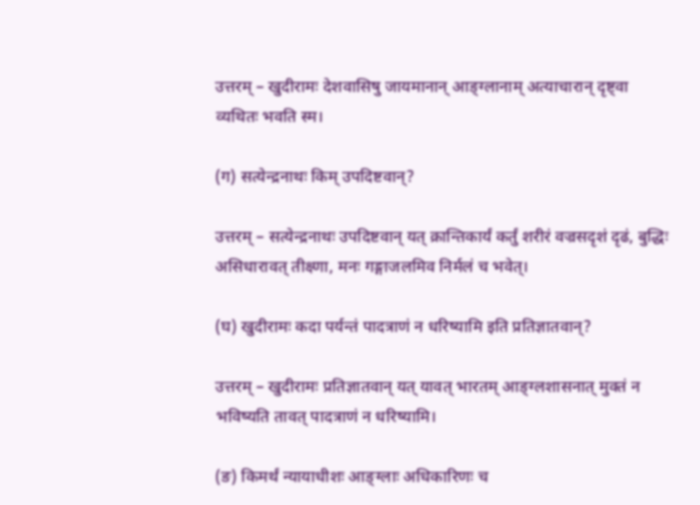उत्तरम् – खुदीरामः देशवासिषु जायमानान् आङ्ग्लानाम् अत्याचारान् दृष्ट्वा व्यथितः भवति स्म।

(ग) सत्येन्द्रनाथः किम् उपदिष्टवान्?

उत्तरम् – सत्येन्द्रनाथः उपदिष्टवान् यत् क्रान्तिकार्यं कर्तुं शरीरं वज्रसदृशं दृढं, बुद्धिः असिधारावत् तीक्ष्णा, मनः गङ्गाजलमिव निर्मलं च भवेत्।

(घ) खुदीरामः कदा पर्यन्तं पादत्राणं न धरिष्यामि इति प्रतिज्ञातवान्?

उत्तरम् – खुदीरामः प्रतिज्ञातवान् यत् यावत् भारतम् आङ्ग्लशासनात् मुक्तं न भविष्यति तावत् पादत्राणं न धरिष्यामि।

(ङ) किमर्थं न्यायाधीशः आङ्ग्लाः अधिकारिणः च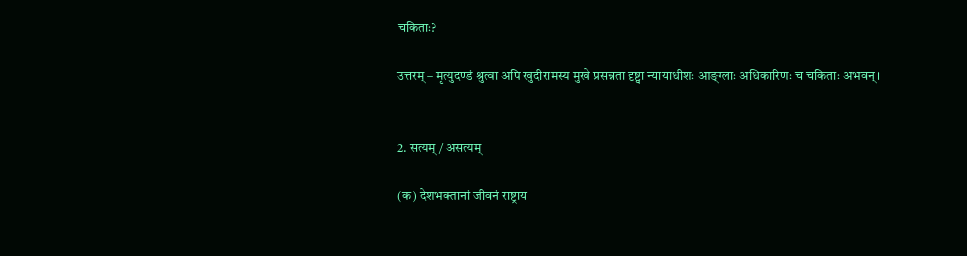चकिताः?

उत्तरम् – मृत्युदण्डं श्रुत्वा अपि खुदीरामस्य मुखे प्रसन्नता दृष्ट्वा न्यायाधीशः आङ्ग्लाः अधिकारिणः च चकिताः अभवन्।


2. सत्यम् / असत्यम्

(क) देशभक्तानां जीवनं राष्ट्राय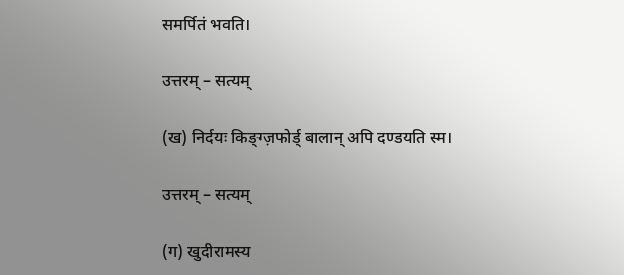समर्पितं भवति।

उत्तरम् – सत्यम्

(ख) निर्दयः किङ्ग्ज़फोर्ड् बालान् अपि दण्डयति स्म।

उत्तरम् – सत्यम्

(ग) खुदीरामस्य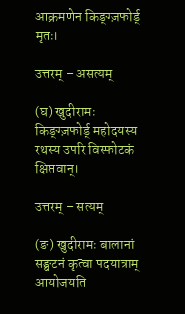आक्रमणेन किङ्ग्ज़फोर्ड् मृतः।

उत्तरम् – असत्यम्

(घ) खुदीरामः किङ्ग्ज़फोर्ड् महोदयस्य रथस्य उपरि विस्फोटकं क्षिप्तवान्।

उत्तरम् – सत्यम्

(ङ) खुदीरामः बालानां सङ्घटनं कृत्वा पदयात्राम् आयोजयति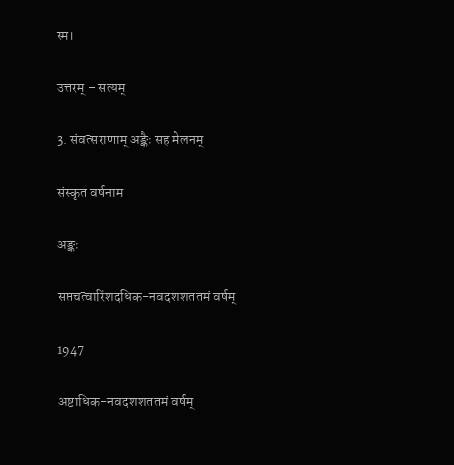स्म।

उत्तरम् – सत्यम्

3. संवत्सराणाम् अङ्कैः सह मेलनम्

संस्कृत वर्षनाम

अङ्कः

सप्तचत्वारिंशदधिक-नवदशशततमं वर्षम्

1947

अष्टाधिक-नवदशशततमं वर्षम्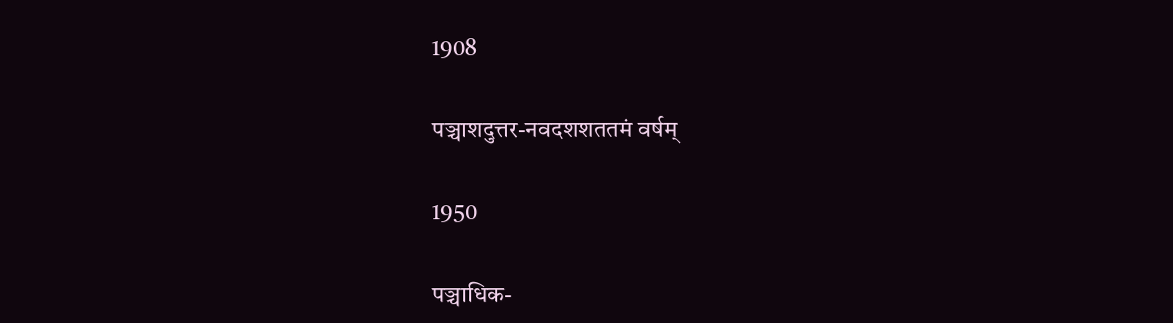1908

पञ्चाशदुत्तर-नवदशशततमं वर्षम्

1950

पञ्चाधिक-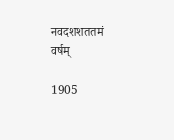नवदशशततमं वर्षम्

1905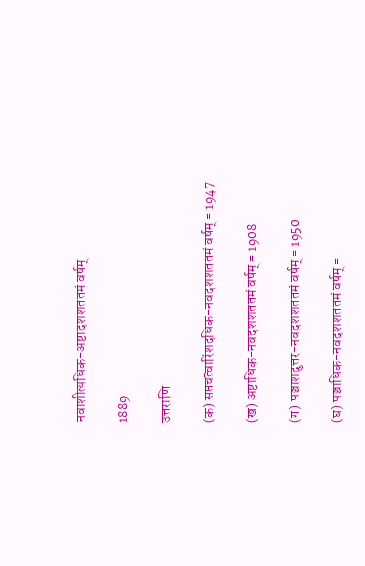नवाशीत्यधिक-अष्टादशशततमं वर्षम्

1889

उत्तराणि

(क) सप्तचत्वारिंशदधिक-नवदशशततमं वर्षम् = 1947

(ख) अष्टाधिक-नवदशशततमं वर्षम् = 1908

(ग) पञ्चाशदुत्तर-नवदशशततमं वर्षम् = 1950

(घ) पञ्चाधिक-नवदशशततमं वर्षम् =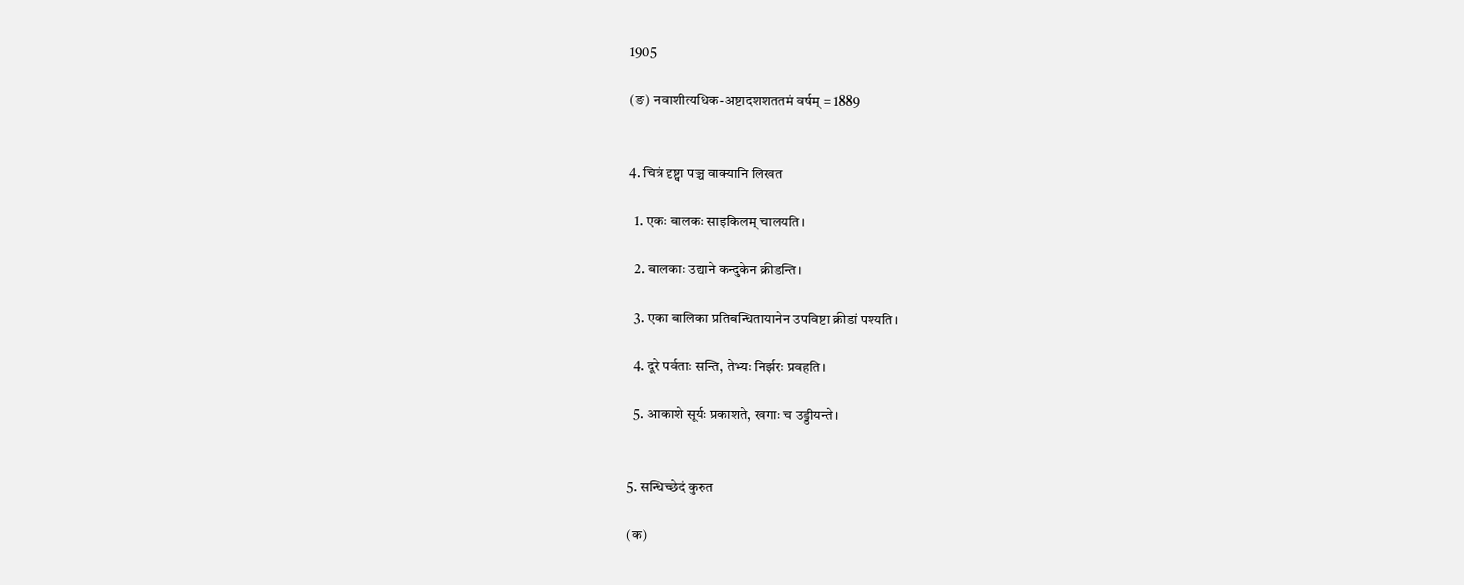1905

(ङ) नवाशीत्यधिक-अष्टादशशततमं वर्षम् = 1889


4. चित्रं दृष्ट्वा पञ्च वाक्यानि लिखत

  1. एकः बालकः साइकिलम् चालयति।

  2. बालकाः उद्याने कन्दुकेन क्रीडन्ति।

  3. एका बालिका प्रतिबन्धितायानेन उपविष्टा क्रीडां पश्यति।

  4. दूरे पर्वताः सन्ति, तेभ्यः निर्झरः प्रवहति।

  5. आकाशे सूर्यः प्रकाशते, खगाः च उड्डीयन्ते।


5. सन्धिच्छेदं कुरुत

(क)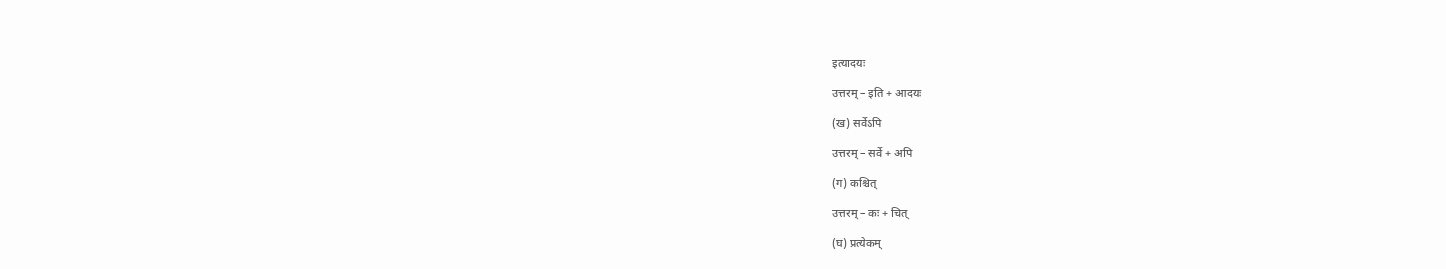इत्यादयः

उत्तरम् – इति + आदयः

(ख) सर्वेऽपि

उत्तरम् – सर्वे + अपि

(ग) कश्चित्

उत्तरम् – कः + चित्

(घ) प्रत्येकम्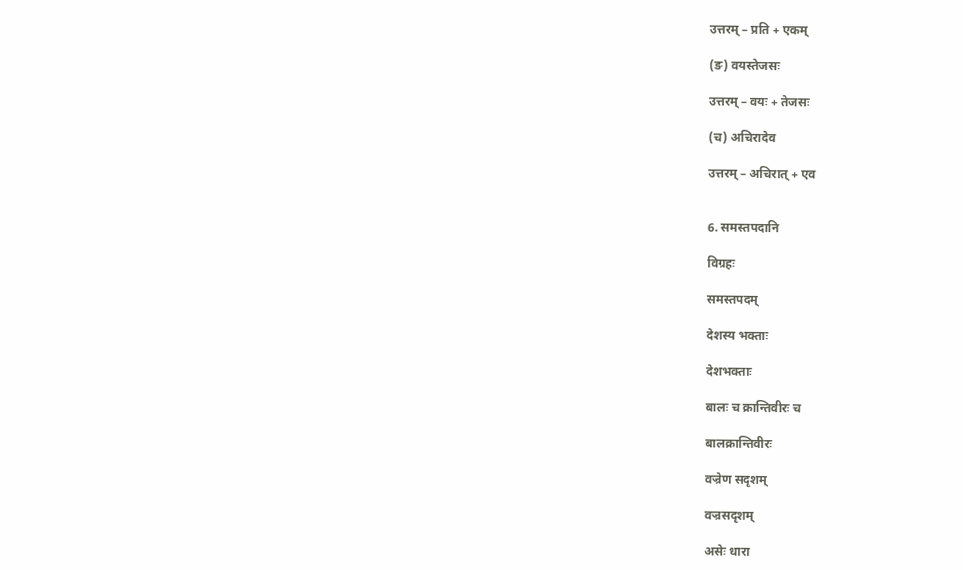उत्तरम् – प्रति + एकम्

(ङ) वयस्तेजसः

उत्तरम् – वयः + तेजसः

(च) अचिरादेव

उत्तरम् – अचिरात् + एव


6. समस्तपदानि

विग्रहः

समस्तपदम्

देशस्य भक्ताः

देशभक्ताः

बालः च क्रान्तिवीरः च

बालक्रान्तिवीरः

वज्रेण सदृशम्

वज्रसदृशम्

असेः धारा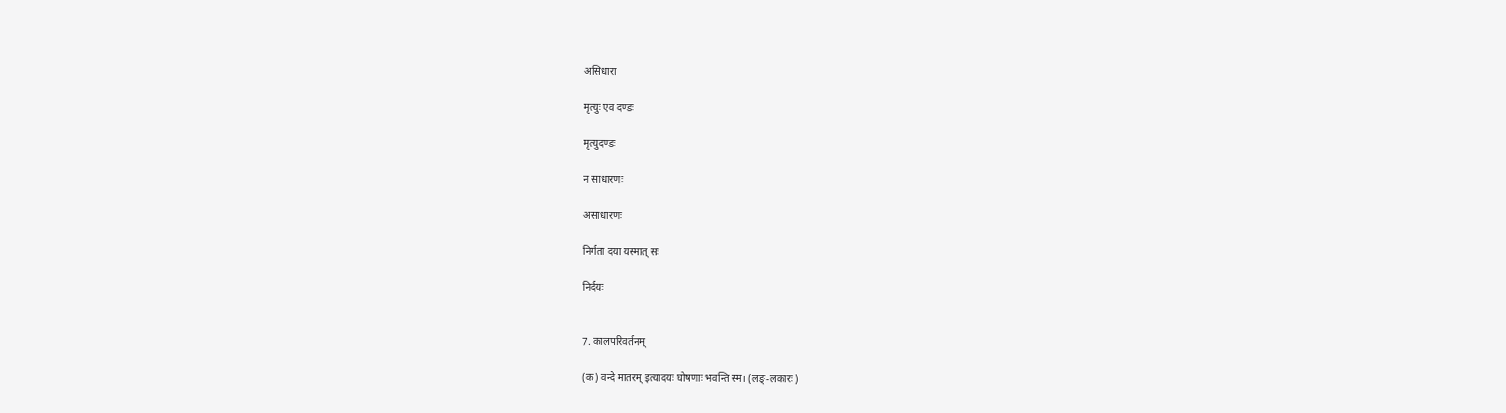असिधारा

मृत्युः एव दण्डः

मृत्युदण्डः

न साधारणः

असाधारणः

निर्गता दया यस्मात् सः

निर्दयः


7. कालपरिवर्तनम्

(क) वन्दे मातरम् इत्यादयः घोषणाः भवन्ति स्म। (लङ्-लकारः)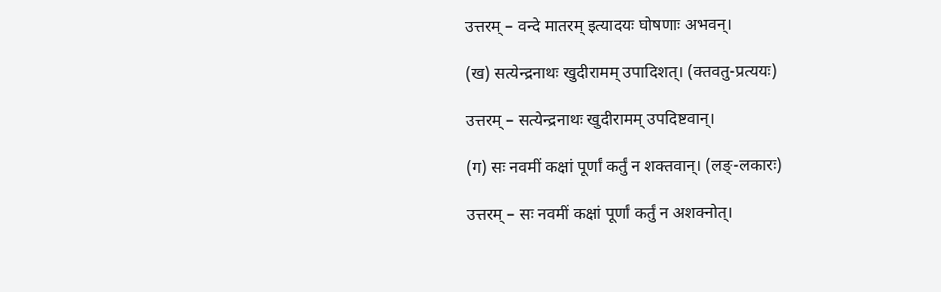उत्तरम् – वन्दे मातरम् इत्यादयः घोषणाः अभवन्।

(ख) सत्येन्द्रनाथः खुदीरामम् उपादिशत्। (क्तवतु-प्रत्ययः)

उत्तरम् – सत्येन्द्रनाथः खुदीरामम् उपदिष्टवान्।

(ग) सः नवमीं कक्षां पूर्णां कर्तुं न शक्तवान्। (लङ्-लकारः)

उत्तरम् – सः नवमीं कक्षां पूर्णां कर्तुं न अशक्नोत्।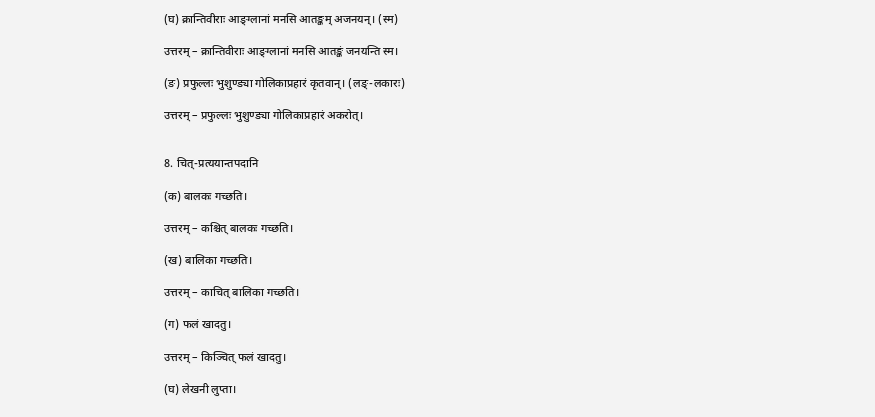(घ) क्रान्तिवीराः आङ्ग्लानां मनसि आतङ्कम् अजनयन्। (स्म)

उत्तरम् – क्रान्तिवीराः आङ्ग्लानां मनसि आतङ्कं जनयन्ति स्म।

(ङ) प्रफुल्लः भुशुण्ड्या गोलिकाप्रहारं कृतवान्। (लङ्-लकारः)

उत्तरम् – प्रफुल्लः भुशुण्ड्या गोलिकाप्रहारं अकरोत्।


8. चित्-प्रत्ययान्तपदानि

(क) बालकः गच्छति।

उत्तरम् – कश्चित् बालकः गच्छति।

(ख) बालिका गच्छति।

उत्तरम् – काचित् बालिका गच्छति।

(ग) फलं खादतु।

उत्तरम् – किञ्चित् फलं खादतु।

(घ) लेखनी लुप्ता।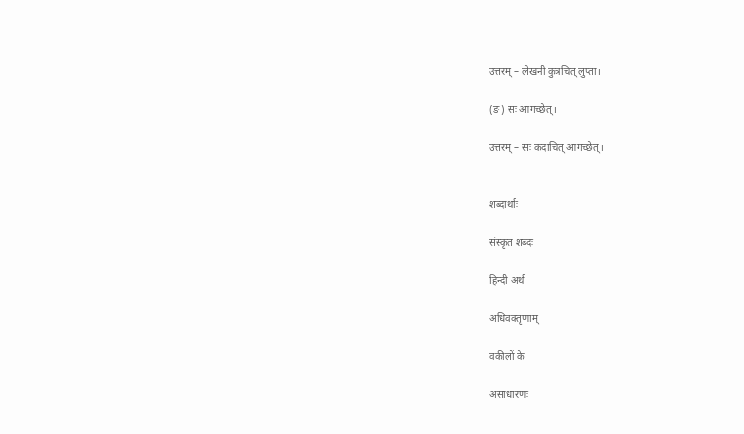उत्तरम् – लेखनी कुत्रचित् लुप्ता।

(ङ) सः आगच्छेत्।

उत्तरम् – सः कदाचित् आगच्छेत्।


शब्दार्थाः

संस्कृत शब्दः

हिन्दी अर्थ

अधिवक्तृणाम्

वकीलों के

असाधारणः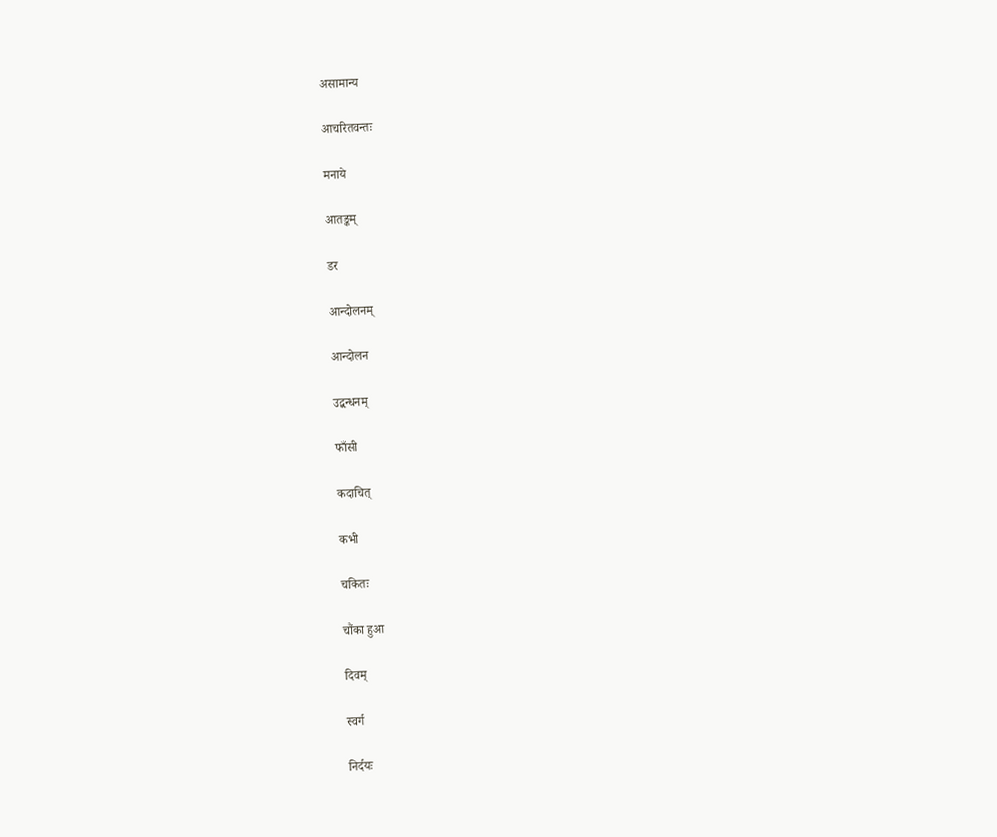असामान्य

आचरितवन्तः

मनाये

आतङ्कम्

डर

आन्दोलनम्

आन्दोलन

उद्बन्धनम्

फाँसी

कदाचित्

कभी

चकितः

चौंका हुआ

दिवम्

स्वर्ग

निर्दयः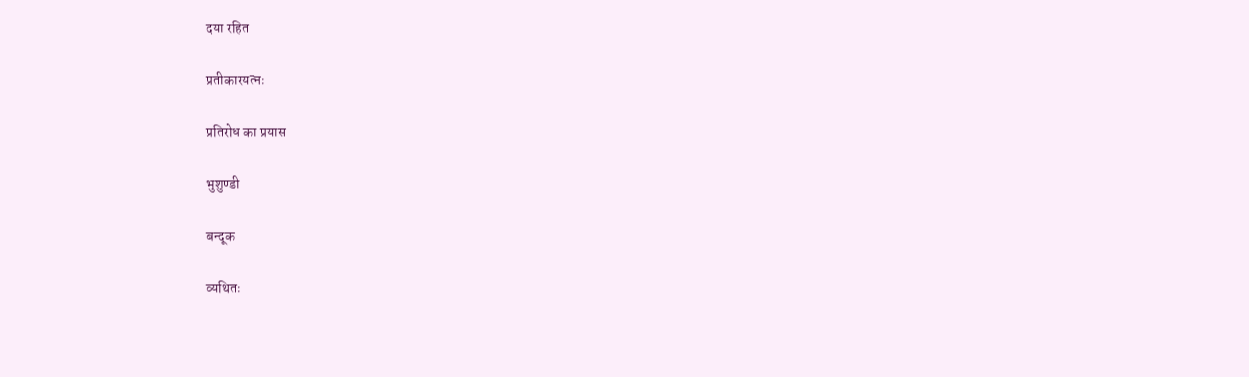दया रहित

प्रतीकारयत्नः

प्रतिरोध का प्रयास

भुशुण्डी

बन्दूक

व्यथितः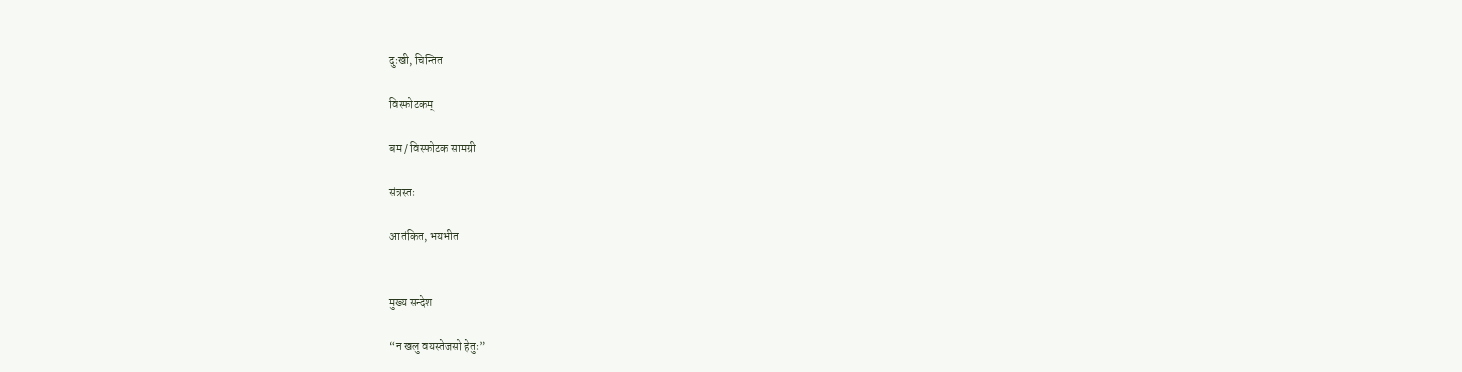दुःखी, चिन्तित

विस्फोटकम्

बम / विस्फोटक सामग्री

संत्रस्तः

आतंकित, भयभीत


मुख्य सन्देश

“न खलु वयस्तेजसो हेतुः”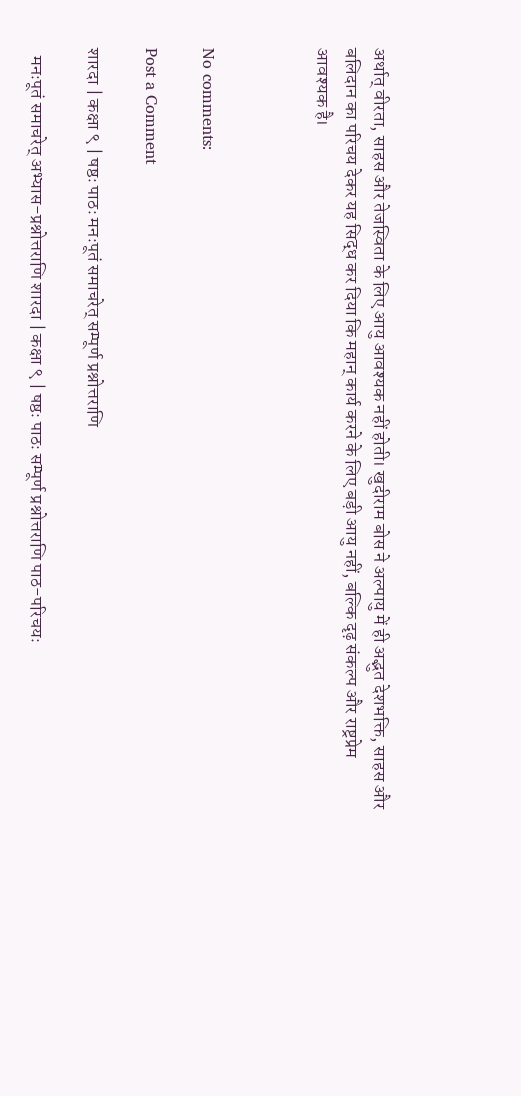अर्थात् वीरता, साहस और तेजस्विता के लिए आयु आवश्यक नहीं होती। खुदीराम बोस ने अल्पायु में ही अद्भुत देशभक्ति, साहस और बलिदान का परिचय देकर यह सिद्ध कर दिया कि महान् कार्य करने के लिए बड़ी आयु नहीं, बल्कि दृढ़ संकल्प और राष्ट्रप्रेम आवश्यक है।



No comments:

Post a Comment

शारदा | कक्षा ९ | षष्ठः पाठः मनःपूतं समाचरेत् सम्पूर्ण प्रश्नोत्तराणि

  मनःपूतं समाचरेत् अभ्यास-प्रश्नोत्तराणि शारदा | कक्षा ९ | षष्ठः पाठः सम्पूर्ण प्रश्नोत्तराणि पाठ-परिचयः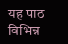यह पाठ विभिन्न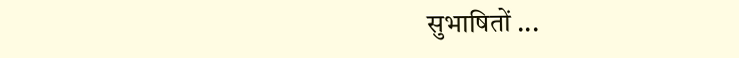सुभाषितों ...